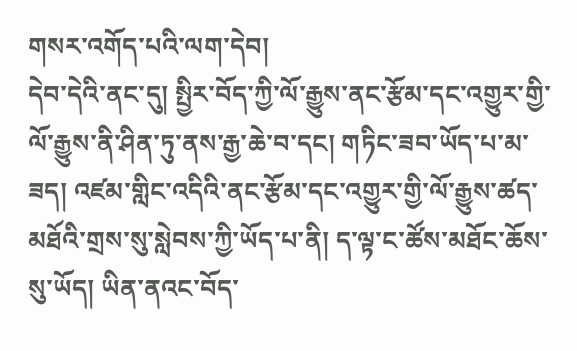གསར་འགོད་པའི་ལག་དེབ།
དེབ་དེའི་ནང་དུ། སྤྱིར་བོད་ཀྱི་ལོ་རྒྱུས་ནང་རྩོམ་དང་འགྱུར་གྱི་ལོ་རྒྱུས་ནི་ཤིན་ཏུ་ནས་རྒྱ་ཆེ་བ་དང། གཏིང་ཟབ་ཡོད་པ་མ་ཟད། འཛམ་གླིང་འདིའི་ནང་རྩོམ་དང་འགྱུར་གྱི་ལོ་རྒྱུས་ཚད་མཐོའི་གྲས་སུ་སླེབས་ཀྱི་ཡོད་པ་ནི། ད་ལྟ་ང་ཚོས་མཐོང་ཆོས་སུ་ཡོད། ཡིན་ནའང་བོད་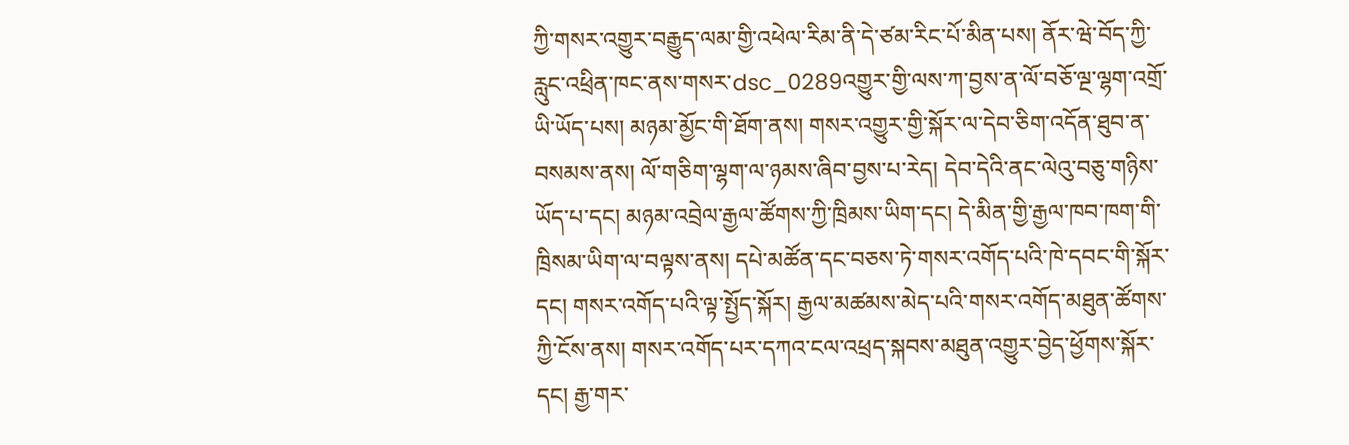ཀྱི་གསར་འགྱུར་བརྒྱུད་ལམ་གྱི་འཕེལ་རིམ་ནི་དེ་ཙམ་རིང་པོ་མིན་པས། ནོར་ཝེ་བོད་ཀྱི་རླུང་འཕྲིན་ཁང་ནས་གསར་dsc_0289འགྱུར་གྱི་ལས་ཀ་བྱས་ན་ལོ་བཅོ་ལྔ་ལྷག་འགྲོ་ཡི་ཡོད་པས། མཉམ་མྱོང་གི་ཐོག་ནས། གསར་འགྱུར་གྱི་སྐོར་ལ་དེབ་ཅིག་འདོན་ཐུབ་ན་བསམས་ནས། ལོ་གཅིག་ལྷག་ལ་ཉམས་ཞིབ་བྱས་པ་རེད། དེབ་དེའི་ནང་ལེའུ་བཅུ་གཉིས་ཡོད་པ་དང། མཉམ་འབྲེལ་རྒྱལ་ཚོགས་ཀྱི་ཁྲིམས་ཡིག་དང། དེ་མིན་གྱི་རྒྱལ་ཁབ་ཁག་གི་ཁྲིསམ་ཡིག་ལ་བལྟས་ནས། དཔེ་མཚོན་དང་བཅས་ཏེ་གསར་འགོད་པའི་ཁེ་དབང་གི་སྐོར་དང། གསར་འགོད་པའི་ལྟ་སྤྱོད་སྐོར། རྒྱལ་མཚམས་མེད་པའི་གསར་འགོད་མཐུན་ཚོགས་ཀྱི་ངོས་ནས། གསར་འགོད་པར་དཀའ་ངལ་འཕྲད་སྐབས་མཐུན་འགྱུར་བྱེད་ཕྱོགས་སྐོར་དང། རྒྱ་གར་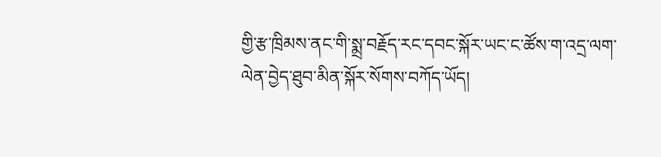གྱི་རྩ་ཁྲིམས་ནང་གི་སྨྲ་བརྗོད་རང་དབང་སྐོར་ཡང་ང་ཚོས་ག་འདྲ་ལག་ལེན་བྱེད་ཐུབ་མིན་སྐོར་སོགས་བཀོད་ཡོད།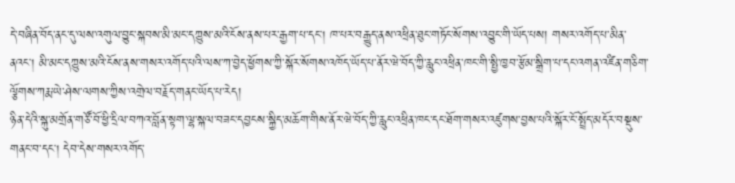དེ་བཞིན་བོད་ནང་དུ་ལས་འགུལ་བྱུང་སྐབས་མི་མང་དཀྱུས་མའི་ངོས་ནས་པར་རྒྱག་པ་དང། ཁ་པར་བརྒྱུད་ནས་འཕྲིན་ཐུང་གཏོང་སོགས་འབྱུང་གི་ཡོད་པས། གསར་འགོད་པ་མིན་ནའང། མི་མང་དཀྱུས་མའི་ངོས་ནས་གསར་འགོད་པའི་ལས་ཀ་བྱེད་ཕྱོགས་ཀྱི་སྐོར་སོགས་འཁོད་ཡོད་པ་ནོར་ཝེ་བོད་ཀྱི་རླུང་འཕྲིན་ཁང་གི་སྤྱི་ཁྱབ་རྩོམ་སྒྲིག་པ་དང་འགན་འཛིན་གཅིག་ལྕོགས་ཀརྨ་ཡེ་ཤེས་ལགས་ཀྱིས་འགྲེལ་བརྗོད་གནང་ཡོད་པ་རེད།
ཉིན་དེའི་སྐུ་མགྲོན་གཙོ་བོ་ཕྱི་དྲིལ་བཀའ་བློན་སྟག་ལྷ་སྐལ་བཟང་དབྱངས་སྐྱིད་མཆོག་གིས་ནོར་ཝེ་བོད་ཀྱི་རླུང་འཕྲིན་ཁང་དང་ཐོག་གསར་འཛུགས་བྱས་པའི་སྐོར་ངོ་སྤྲོད་མདོར་བསྡུས་གནང་བ་དང། དེབ་དེས་གསར་འགོད་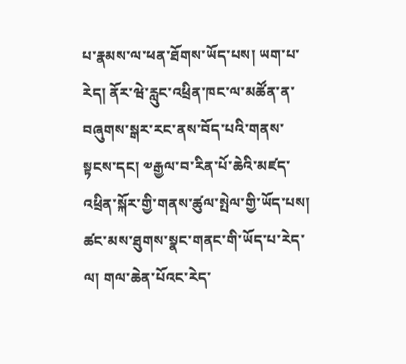པ་རྣམས་ལ་ཕན་ཐོགས་ཡོད་པས། ཡག་པ་རེད། ནོར་ཝེ་རླུང་འཕྲིན་ཁང་ལ་མཚོན་ན་བཞུགས་སྒར་རང་ནས་བོད་པའི་གནས་སྟངས་དང། ༧རྒྱལ་བ་རིན་པོ་ཆེའི་མཛད་འཕྲིན་སྐོར་གྱི་གནས་ཚུལ་སྤེལ་གྱི་ཡོད་པས། ཚང་མས་ཐུགས་སྣང་གནང་གི་ཡོད་པ་རེད་ལ། གལ་ཆེན་པོའང་རེད་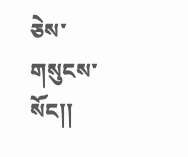ཅེས་གསུངས་སོང།།